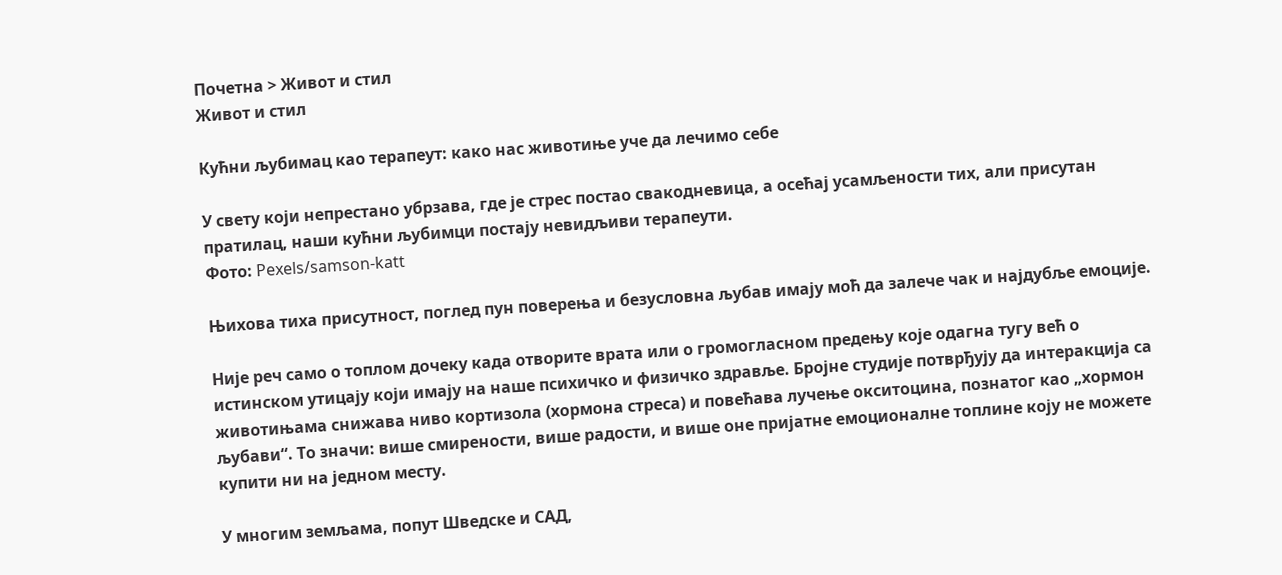Почетна > Живот и стил
Живот и стил

Кућни љубимац као терапеут: како нас животиње уче да лечимо себе

У свету који непрестано убрзава, где је стрес постао свакодневица, а осећај усамљености тих, али присутан пратилац, наши кућни љубимци постају невидљиви терапеути.
Фото: Pexels/samson-katt

Њихова тиха присутност, поглед пун поверења и безусловна љубав имају моћ да залече чак и најдубље емоције.

Није реч само о топлом дочеку када отворите врата или о громогласном предењу које одагна тугу већ о истинском утицају који имају на наше психичко и физичко здравље. Бројне студије потврђују да интеракција са животињама снижава ниво кортизола (хормона стреса) и повећава лучење окситоцина, познатог као „хормон љубави“. То значи: више смирености, више радости, и више оне пријатне емоционалне топлине коју не можете купити ни на једном месту.

У многим земљама, попут Шведске и САД,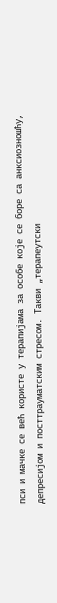пси и мачке се већ користе у терапијама за особе које се боре са анксиозношћу, депресијом и посттрауматским стресом. Такви „терапеутски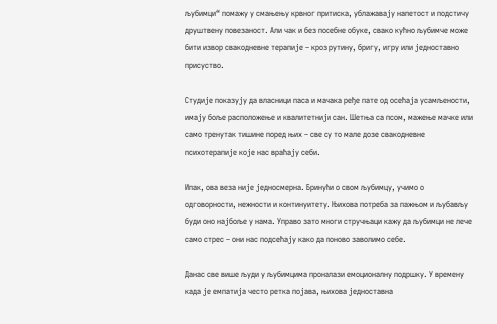љубимци“ помажу у смањењу крвног притиска, ублажавају напетост и подстичу друштвену повезаност. Али чак и без посебне обуке, свако кућно љубимче може бити извор свакодневне терапије – кроз рутину, бригу, игру или једноставно присуство.

Студије показују да власници паса и мачака ређе пате од осећаја усамљености, имају боље расположење и квалитетнији сан. Шетња са псом, мажење мачке или само тренутак тишине поред њих – све су то мале дозе свакодневне психотерапије које нас враћају себи.

Ипак, ова веза није једносмерна. Бринући о свом љубимцу, учимо о одговорности, нежности и континуитету. Њихова потреба за пажњом и љубављу буди оно најбоље у нама. Управо зато многи стручњаци кажу да љубимци не лече само стрес – они нас подсећају како да поново заволимо себе.

Данас све више људи у љубимцима проналази емоционалну подршку. У времену када је емпатија често ретка појава, њихова једноставна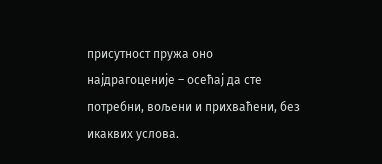присутност пружа оно најдрагоценије – осећај да сте потребни, вољени и прихваћени, без икаквих услова.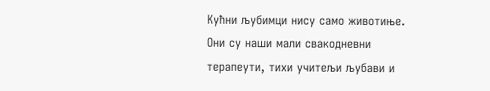Кућни љубимци нису само животиње. Они су наши мали свакодневни терапеути, тихи учитељи љубави и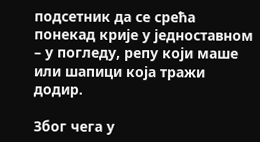подсетник да се срећа понекад крије у једноставном – у погледу, репу који маше или шапици која тражи додир.

Због чега у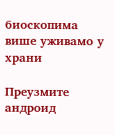биоскопима више уживамо у храни

Преузмите андроид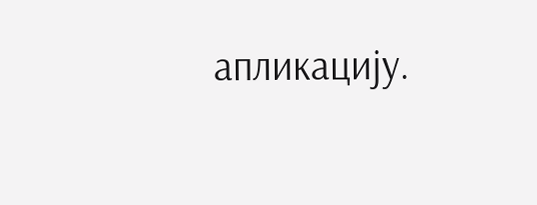апликацију.